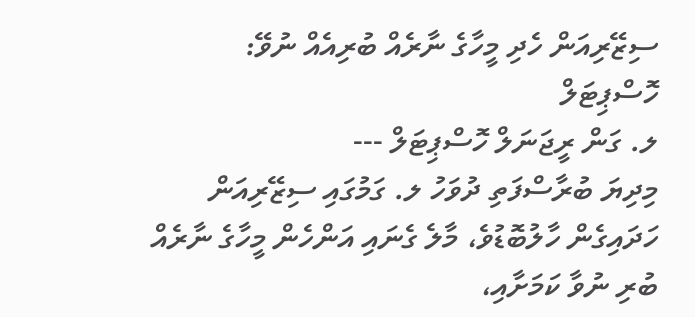ސިޒޭރިއަން ހެދި މީހާގެ ނާރެއް ބުރިއެއް ނުވޭ: ހޮސްޕިޓަލް
ލ. ގަން ރީޖަނަލް ހޮސްޕިޓަލް ---
މިދިޔަ ބުރާސްފަތި ދުވަހު ލ. ގަމުގައި ސިޒޭރިއަން ހަދައިގެން ހާލުބޮޑުވެ، މާލެ ގެނައި އަންހެން މީހާގެ ނާރެއް ބުރި ނުވާ ކަމަށާއި،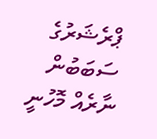ޕްރެޝަރުގެ ސަބަބުން ނާރެއް މޮހުނީ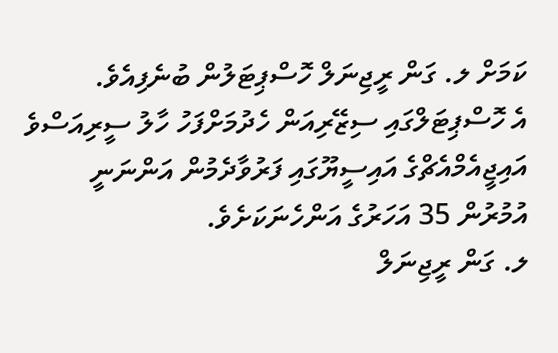ކަމަށް ލ. ގަން ރީޖިނަލް ހޮސްޕިޓަލުން ބުނެފިއެވެ.
އެ ހޮސްޕިޓަލްގައި ސިޒޭރިއަން ހެދުމަށްފަހު ހާލު ސީރިއަސްވެ އައިޖީއެމްއެޗްގެ އައިސީޔޫގައި ފަރުވާދެމުން އަންނަނީ އުމުރުން 35 އަހަރުގެ އަންހެނަކަށެވެ.
ލ. ގަން ރީޖިނަލް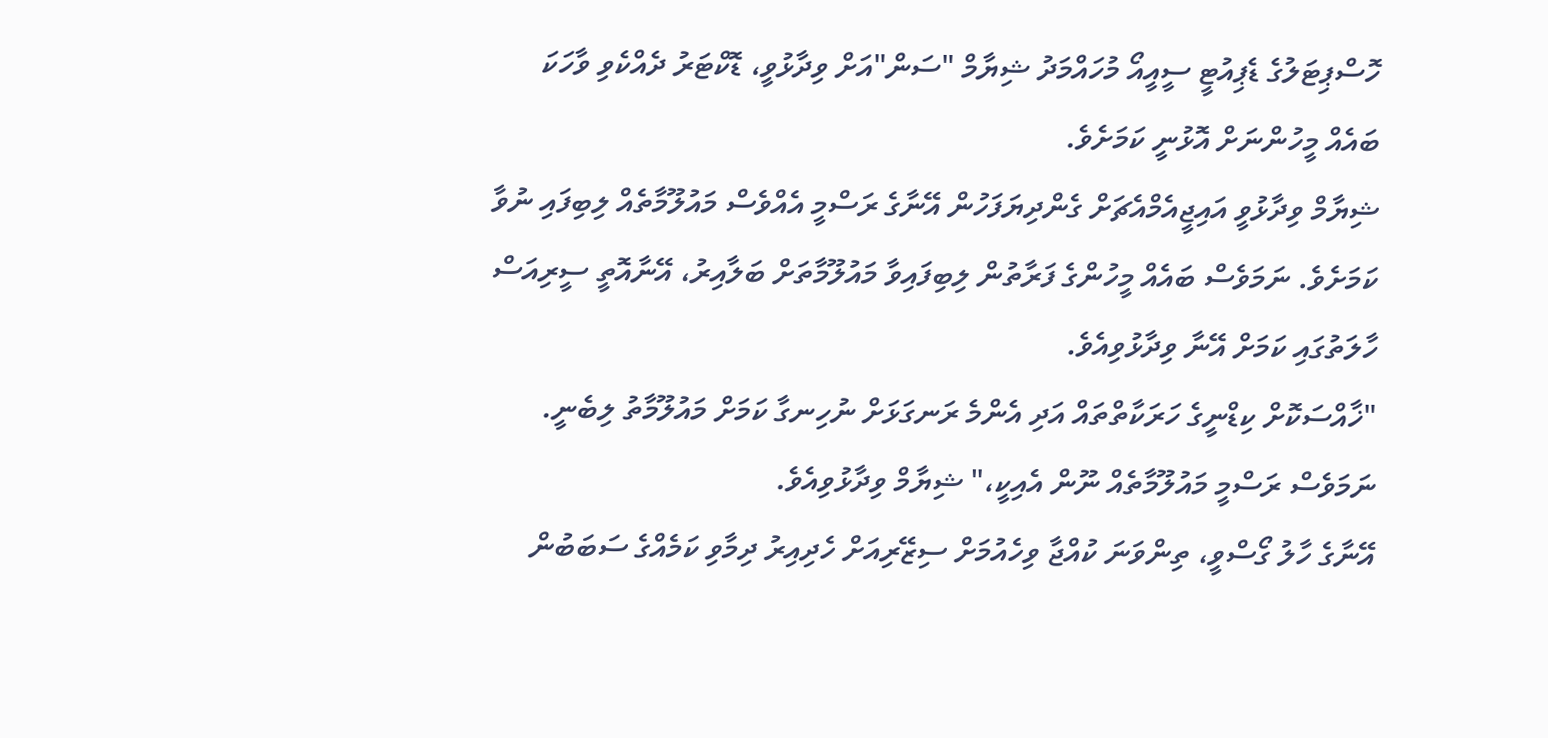ހޮސްޕިޓަލުގެ ޑެޕިއުޓީ ސީއީއޯ މުހައްމަދު ޝިޔާމް "ސަން"އަށް ވިދާޅުވީ، ޑޮކްޓަރު ދެއްކެވި ވާހަކަ ބައެއް މީހުންނަށް އޮޅުނީ ކަމަށެވެ.
ޝިޔާމް ވިދާޅުވީ އައިޖީއެމްއެޗަށް ގެންދިޔަފަހުން އޭނާގެ ރަސްމީ އެއްވެސް މައުލޫމާތެއް ލިބިފައި ނުވާ ކަމަށެވެ. ނަމަވެސް ބައެއް މީހުންގެ ފަރާތުން ލިބިފައިވާ މައުލޫމާތަށް ބަލާއިރު، އޭނާއޮތީ ސީރިއަސް ހާލަތުގައި ކަމަށް އޭނާ ވިދާޅުވިއެވެ.
"ޚާއްސަކޮށް ކިޑްނީގެ ހަރަކާތްތައް އަދި އެންމެ ރަނގަޅަށް ނުހިނގާ ކަމަށް މައުލޫމާތު ލިބެނީ. ނަމަވެސް ރަސްމީ މައުލޫމާތެއް ނޫން އެއިކީ،" ޝިޔާމް ވިދާޅުވިއެވެ.
އޭނާގެ ހާލު ގޯސްވީ، ތިންވަނަ ކުއްޖާ ވިހެއުމަށް ސިޒޭރިއަށް ހެދިއިރު ދިމާވި ކަމެއްގެ ސަބަބުން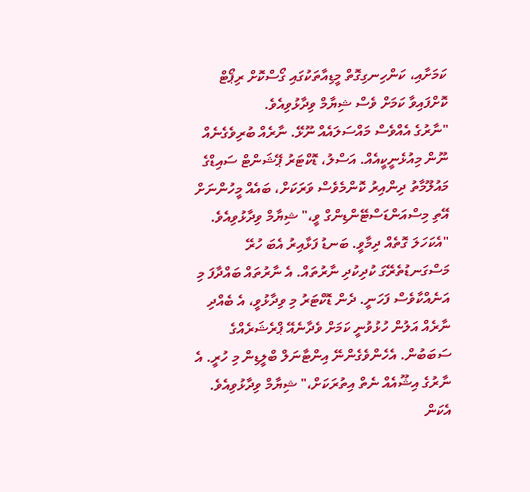ކަމަށާއި، ކަންހިނގިގޮތް މީޑިއާތަކުގައި ގޯސްކޮށް ރިޕޯޓް ކޮށްފައިވާ ކަމަށް ވެސް ޝިޔާމް ވިދާޅުވިއެވެ.
"ނާރުގެ އެއްވެސް މައްސަލައެއް ނޫޅޭ. ނާރެއް ބުރިވެގެނެއް ނޫން މިއުޅެނީކީއެއް. އަސްލު، ޑޮކްޓަރު ޕޭޝަންޓް ސައިޑްގެ މައުލޫމާތު ދިންއިރު ކޮންމެވެސް ވަރަކަށް، ބައެއް މީހުންނަށް އޭތި މިސްއަންޑަސްޓޭންޑިންގް ވީ،" ޝިޔާމް ވިދާޅުވިއެވެ.
"އެކަހަލަ ގޮތެއް ދިމާވީ. ބަނޑު ފަޅާއިރު އެބަ ހުރޭ މަސްގަނޑުތެރޭގަ ކުދިކުދި ނާރުތައް. އެ ނާރުތައް ބައްދާފަ މި އަނެއްކާވެސް ފަހަނީ. ދެން ޑޮކްޓަރު މި ވިދާޅުވީ، އެ ބެއްދި ނާރެއް އަލުން ހުޅުވުނީ ކަމަށް ވެދާނެއޭ ޕްރެޝަރެއްގެ ސަބަބުން. އެހެންވެގެންނޭ އިންޓާނަލް ބްލީޑިން މި ހުރީ. އެ ނާރުގެ އިޝޫއެއް ނެތް އިތުރަކަށް،" ޝިޔާމް ވިދާޅުވިއެވެ.
އެކަން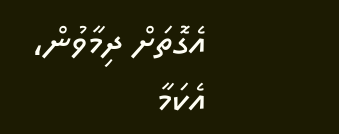އެގޮތަށް ދިމާވުން، އެކަމާ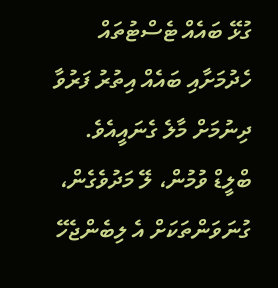ގުޅޭ ބައެއް ޓެސްޓުތައް ހެދުމަށާއި ބައެއް އިތުރު ފަރުވާ ދިނުމަށް މާލެ ގެނައީއެވެ.
ބްލީޑް ވުމުން، ލޭ މަދުވެގެން، ގުނަވަންތަކަށް އެ ލިބެންޖެހޭ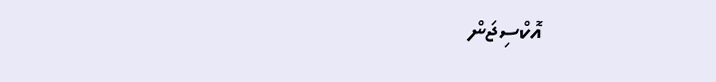އޮކްސިޖަން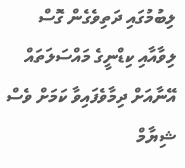ލިބުމުގައި ދަތިވެގެން ގޮސް ލިވާއާއި ކިޑްނީގެ މައްސަލަތައް އޭނާއަށް ދިމާވެފައިވާ ކަމަށް ވެސް ޝިޔާމް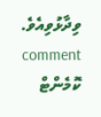ވިދާޅުވިއެވެ.
comment ކޮމެންޓް